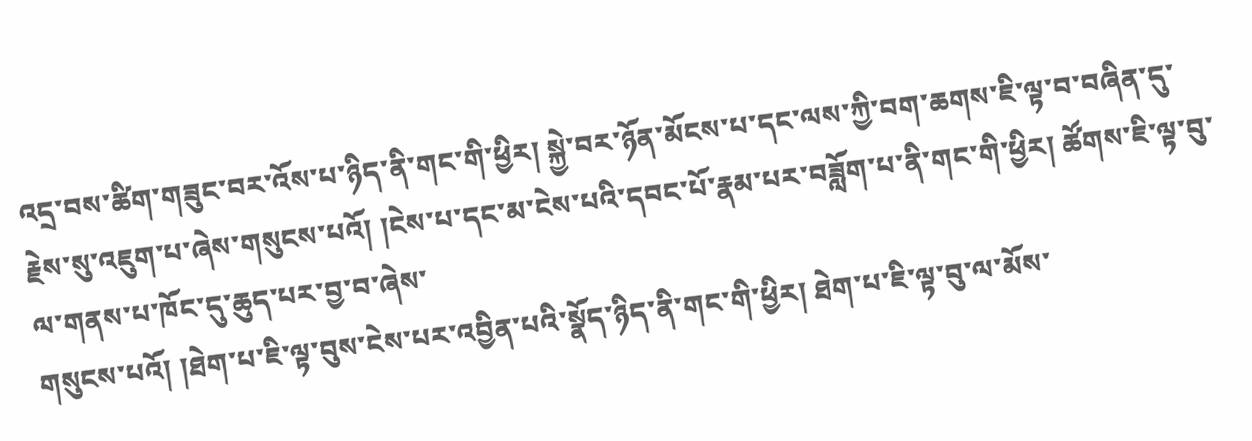འདྲ་བས་ཚིག་གཟུང་བར་འོས་པ་ཉིད་ནི་གང་གི་ཕྱིར། སྐྱེ་བར་ཉོན་མོངས་པ་དང་ལས་ཀྱི་བག་ཆགས་ཇི་ལྟ་བ་བཞིན་དུ་རྗེས་སུ་འཇུག་པ་ཞེས་གསུངས་པའོ། །ངེས་པ་དང་མ་ངེས་པའི་དབང་པོ་རྣམ་པར་བཟློག་པ་ནི་གང་གི་ཕྱིར། ཚོགས་ཇི་ལྟ་བུ་ལ་གནས་པ་ཁོང་དུ་ཆུད་པར་བྱ་བ་ཞེས་
གསུངས་པའོ། །ཐེག་པ་ཇི་ལྟ་བུས་ངེས་པར་འབྱིན་པའི་སྣོད་ཉིད་ནི་གང་གི་ཕྱིར། ཐེག་པ་ཇི་ལྟ་བུ་ལ་མོས་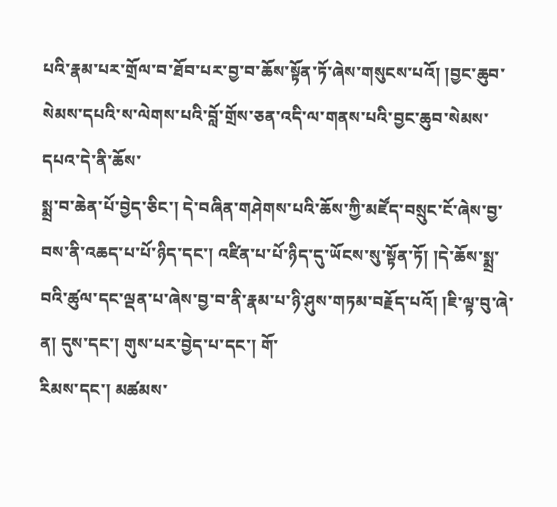པའི་རྣམ་པར་གྲོལ་བ་ཐོབ་པར་བྱ་བ་ཆོས་སྟོན་ཏོ་ཞེས་གསུངས་པའོ། །བྱང་ཆུབ་སེམས་དཔའི་ས་ལེགས་པའི་བློ་གྲོས་ཅན་འདི་ལ་གནས་པའི་བྱང་ཆུབ་སེམས་དཔའ་དེ་ནི་ཆོས་
སྨྲ་བ་ཆེན་པོ་བྱེད་ཅིང་། དེ་བཞིན་གཤེགས་པའི་ཆོས་ཀྱི་མཛོད་བསྲུང་ངོ་ཞེས་བྱ་བས་ནི་འཆད་པ་པོ་ཉིད་དང་། འཛིན་པ་པོ་ཉིད་དུ་ཡོངས་སུ་སྟོན་ཏོ། །དེ་ཆོས་སྨྲ་བའི་ཚུལ་དང་ལྡན་པ་ཞེས་བྱ་བ་ནི་རྣམ་པ་ཉི་ཤུས་གཏམ་བརྗོད་པའོ། །ཇི་ལྟ་བུ་ཞེ་ན། དུས་དང་། གུས་པར་བྱེད་པ་དང་། གོ་
རིམས་དང་། མཚམས་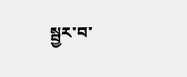སྦྱར་བ་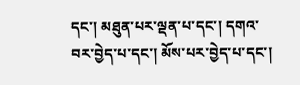དང་། མཐུན་པར་ལྡན་པ་དང་། དགའ་བར་བྱེད་པ་དང་། མོས་པར་བྱེད་པ་དང་།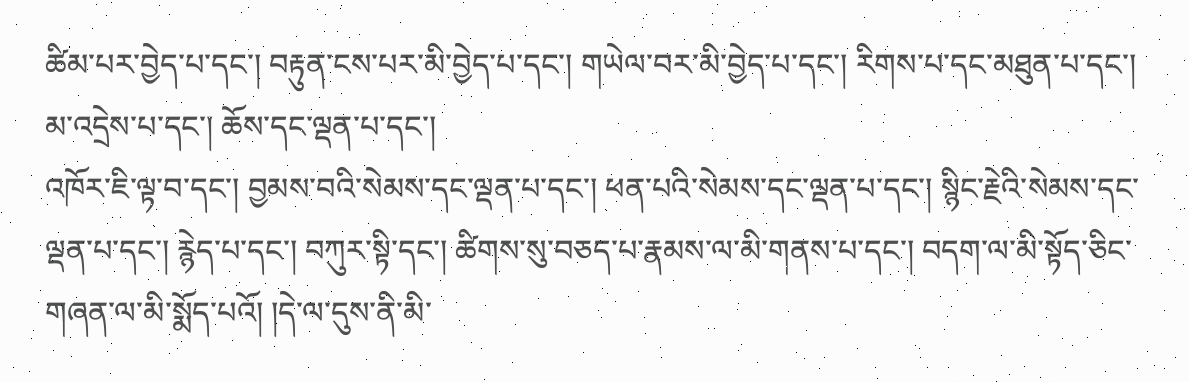ཚིམ་པར་བྱེད་པ་དང་། བརྟུན་ངས་པར་མི་བྱེད་པ་དང་། གཡེལ་བར་མི་བྱེད་པ་དང་། རིགས་པ་དང་མཐུན་པ་དང་། མ་འདྲེས་པ་དང་། ཆོས་དང་ལྡན་པ་དང་།
འཁོར་ཇི་ལྟ་བ་དང་། བྱམས་བའི་སེམས་དང་ལྡན་པ་དང་། ཕན་པའི་སེམས་དང་ལྡན་པ་དང་། སྙིང་རྗེའི་སེམས་དང་ལྡན་པ་དང་། རྙེད་པ་དང་། བཀུར་སྟི་དང་། ཚིགས་སུ་བཅད་པ་རྣམས་ལ་མི་གནས་པ་དང་། བདག་ལ་མི་སྟོད་ཅིང་གཞན་ལ་མི་སྨོད་པའོ། །དེ་ལ་དུས་ནི་མི་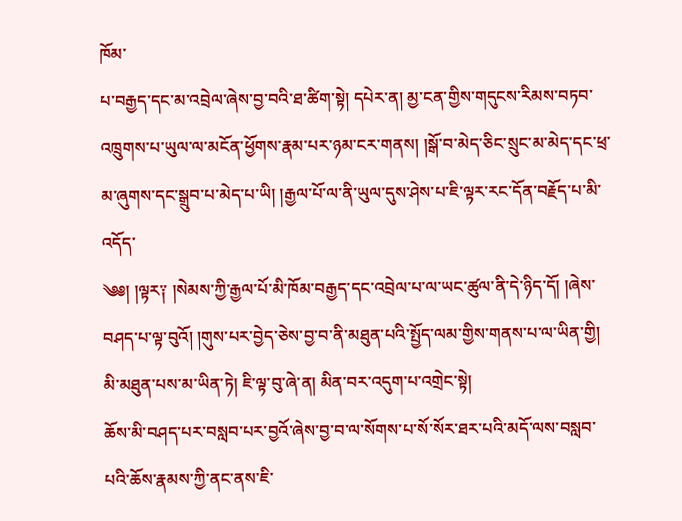ཁོམ་
པ་བརྒྱད་དང་མ་འབྲེལ་ཞེས་བྱ་བའི་ཐ་ཚིག་སྟེ། དཔེར་ན། མྱ་ངན་གྱིས་གདུངས་རིམས་བཏབ་འཁྲུགས་པ་ཡུལ་ལ་མངོན་ཕྱོགས་རྣམ་པར་ཉམ་ངར་གནས། །སྒོ་བ་མེད་ཅིང་སྲུང་མ་མེད་དང་ཕྲ་མ་ཞུགས་དང་སྒྲུབ་པ་མེད་པ་ཡི། །རྒྱལ་པོ་ལ་ནི་ཡུལ་དུས་ཤེས་པ་ཇི་ལྟར་རང་དོན་བརྗོད་པ་མི་འདོད་
༄༅། །ལྟར༑ །སེམས་ཀྱི་རྒྱལ་པོ་མི་ཁོམ་བརྒྱད་དང་འབྲེལ་པ་ལ་ཡང་ཚུལ་ནི་དེ་ཉིད་དོ། །ཞེས་བཤད་པ་ལྟ་བུའོ། །གུས་པར་བྱེད་ཅེས་བྱ་བ་ནི་མཐུན་པའི་སྤྱོད་ལམ་གྱིས་གནས་པ་ལ་ཡིན་གྱི། མི་མཐུན་པས་མ་ཡིན་ཏེ། ཇི་ལྟ་བུ་ཞེ་ན། མིན་བར་འདུག་པ་འགྲེང་སྟེ།
ཆོས་མི་བཤད་པར་བསླབ་པར་བྱའོ་ཞེས་བྱ་བ་ལ་སོགས་པ་སོ་སོར་ཐར་པའི་མདོ་ལས་བསླབ་པའི་ཆོས་རྣམས་ཀྱི་ནང་ནས་ཇི་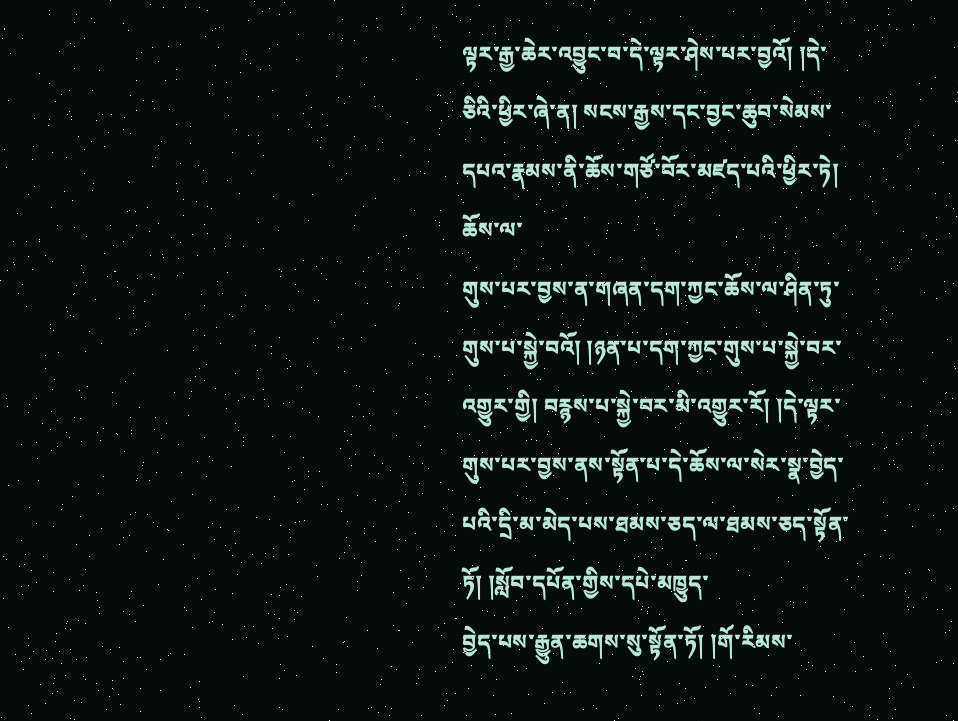ལྟར་རྒྱ་ཆེར་འབྱུང་བ་དེ་ལྟར་ཤེས་པར་བྱའོ། །དེ་ཅིའི་ཕྱིར་ཞེ་ན། སངས་རྒྱས་དང་བྱང་ཆུབ་སེམས་དཔའ་རྣམས་ནི་ཆོས་གཙོ་བོར་མཛད་པའི་ཕྱིར་ཏེ། ཆོས་ལ་
གུས་པར་བྱས་ན་གཞན་དག་ཀྱང་ཆོས་ལ་ཤིན་ཏུ་གུས་པ་སྐྱེ་བའོ། །ཉན་པ་དག་ཀྱང་གུས་པ་སྐྱེ་བར་འགྱུར་གྱི། བརྙས་པ་སྐྱེ་བར་མི་འགྱུར་རོ། །དེ་ལྟར་གུས་པར་བྱས་ནས་སྟོན་པ་དེ་ཆོས་ལ་སེར་སྣ་བྱེད་པའི་དྲི་མ་མེད་པས་ཐམས་ཅད་ལ་ཐམས་ཅད་སྟོན་ཏོ། །སློབ་དཔོན་གྱིས་དཔེ་མཁྱུད་
བྱེད་པས་རྒྱུན་ཆགས་སུ་སྟོན་ཏོ། །གོ་རིམས་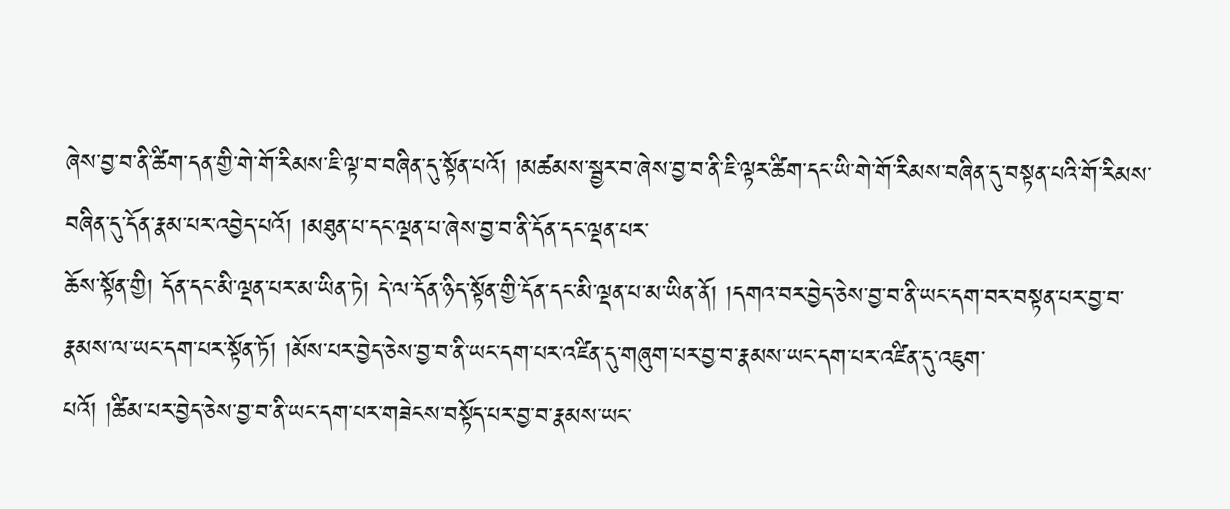ཞེས་བྱ་བ་ནི་ཚིག་དན་གྱི་གེ་གོ་རིམས་ཇི་ལྟ་བ་བཞིན་དུ་སྟོན་པའོ། །མཚམས་སྦྱར་བ་ཞེས་བྱ་བ་ནི་ཇི་ལྟར་ཚིག་དང་ཡི་གེ་གོ་རིམས་བཞིན་དུ་བསྟན་པའི་གོ་རིམས་བཞིན་དུ་དོན་རྣམ་པར་འབྱེད་པའོ། །མཐུན་པ་དང་ལྡན་པ་ཞེས་བྱ་བ་ནི་དོན་དང་ལྡན་པར་
ཆོས་སྟོན་གྱི། དོན་དང་མི་ལྡན་པར་མ་ཡིན་ཏེ། དེ་ལ་དོན་ཉིད་སྟོན་གྱི་དོན་དང་མི་ལྡན་པ་མ་ཡིན་ནོ། །དགའ་བར་བྱེད་ཅེས་བྱ་བ་ནི་ཡང་དག་བར་བསྟན་པར་བྱ་བ་རྣམས་ལ་ཡང་དག་པར་སྟོན་ཏོ། །མོས་པར་བྱེད་ཅེས་བྱ་བ་ནི་ཡང་དག་པར་འཛིན་དུ་གཞུག་པར་བྱ་བ་རྣམས་ཡང་དག་པར་འཛིན་དུ་འཇུག་
པའོ། །ཚིམ་པར་བྱེད་ཅེས་བྱ་བ་ནི་ཡང་དག་པར་གཟེངས་བསྟོད་པར་བྱ་བ་རྣམས་ཡང་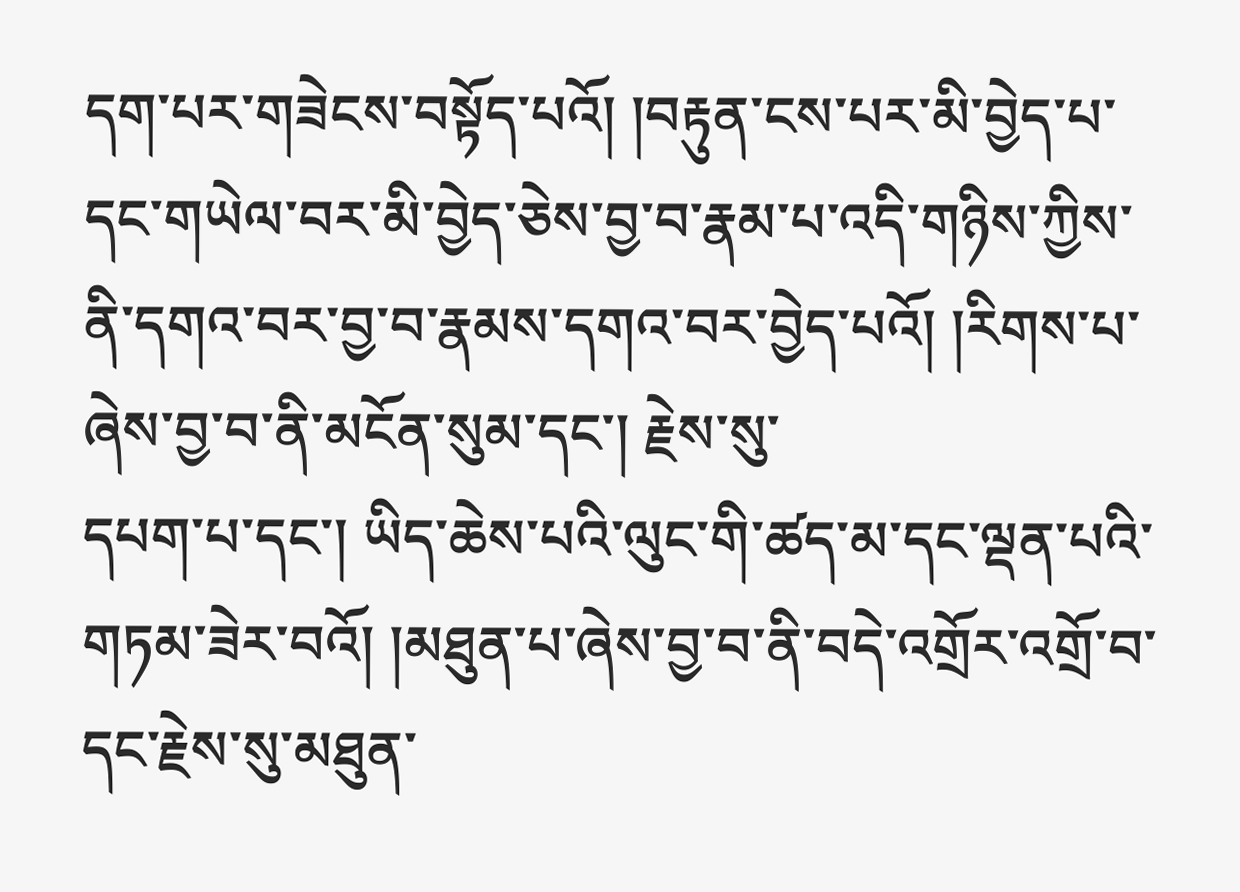དག་པར་གཟེངས་བསྟོད་པའོ། །བརྟུན་ངས་པར་མི་བྱེད་པ་དང་གཡེལ་བར་མི་བྱེད་ཅེས་བྱ་བ་རྣམ་པ་འདི་གཉིས་ཀྱིས་ནི་དགའ་བར་བྱ་བ་རྣམས་དགའ་བར་བྱེད་པའོ། །རིགས་པ་ཞེས་བྱ་བ་ནི་མངོན་སུམ་དང་། རྗེས་སུ་
དཔག་པ་དང་། ཡིད་ཆེས་པའི་ལུང་གི་ཚད་མ་དང་ལྡན་པའི་གཏམ་ཟེར་བའོ། །མཐུན་པ་ཞེས་བྱ་བ་ནི་བདེ་འགྲོར་འགྲོ་བ་དང་རྗེས་སུ་མཐུན་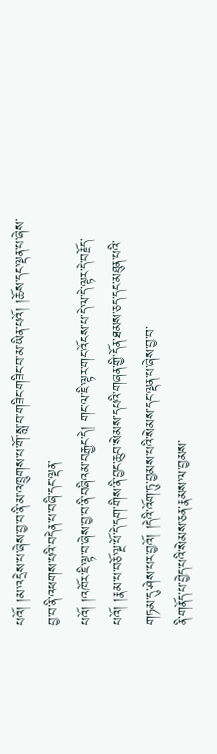པའོ། །མ་འདྲེས་པ་ཞེས་བྱ་བ་ནི་མ་འཁྲུགས་པ་གོ་སླ་བ་གཟིང་གཟིང་བ་མ་ཡིན་པའོ། །ཆོས་དང་ལྡན་པ་ཞེས་བྱ་བ་ནི་འཕགས་པའི་བདེན་པ་བཞི་དང་ལྡན་
པའོ། །འཁོར་ཇི་ལྟ་བ་ཞེས་བྱ་བ་ནི་བཞིའམ་བརྒྱང་དེ། གང་ལ་ཇི་ལྟར་གང་འོངས་པ་དེ་ལ་དེ་ལྟར་དེ་བརྗོད་པའོ། །རྣམ་པ་བཅོ་ལྔ་པོ་དེ་དག་གིས་ནི་བྱང་ཆུབ་སེམས་དཔའི་གཞན་གྱི་དོན་ཐམས་ཅད་དང་མཐུན་པའི་གཏམ་དུ་ཤེས་པར་བྱའོ། །དེའི་འོག་ཏུ་བྱམས་པའི་སེམས་དང་ལྡན་པ་ཞེས་བྱ་བ་
ནི་གནོད་པ་བྱེད་པའི་སེམས་ཅན་རྣམས་ལ་བྱམས་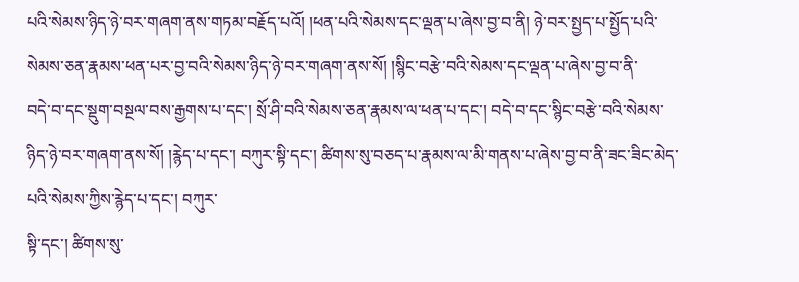པའི་སེམས་ཉིད་ཉེ་བར་གཞག་ནས་གཏམ་བརྗོད་པའོ། །ཕན་པའི་སེམས་དང་ལྡན་པ་ཞེས་བྱ་བ་ནི། ཉེ་བར་སྤྱད་པ་སྤྱོད་པའི་སེམས་ཅན་རྣམས་ཕན་པར་བྱ་བའི་སེམས་ཉིད་ཉེ་བར་གཞག་ནས་སོ། །སྙིང་བརྩེ་བའི་སེམས་དང་ལྡན་པ་ཞེས་བྱ་བ་ནི་
བདེ་བ་དང་སྡུག་བསྔལ་བས་རྒྱགས་པ་དང་། སྲོ་ཤི་བའི་སེམས་ཅན་རྣམས་ལ་ཕན་པ་དང་། བདེ་བ་དང་སྙིང་བརྩེ་བའི་སེམས་ཉིད་ཉེ་བར་གཞག་ནས་སོ། །རྙེད་པ་དང་། བཀུར་སྟི་དང་། ཚིགས་སུ་བཅད་པ་རྣམས་ལ་མི་གནས་པ་ཞེས་བྱ་བ་ནི་ཟང་ཟིང་མེད་པའི་སེམས་ཀྱིས་རྙེད་པ་དང་། བཀུར་
སྟི་དང་། ཚིགས་སུ་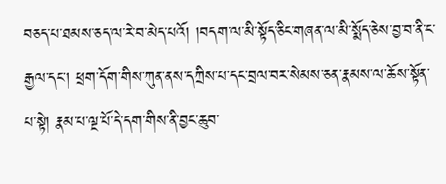བཅད་པ་ཐམས་ཅད་ལ་རེ་བ་མེད་པའོ། །བདག་ལ་མི་སྟོད་ཅིང་གཞན་ལ་མི་སྨོད་ཅེས་བྱ་བ་ནི་ང་རྒྱལ་དང་། ཕྲག་དོག་གིས་ཀུན་ནས་དཀྲིས་པ་དང་བྲལ་བར་སེམས་ཅན་རྣམས་ལ་ཆོས་སྟོན་པ་སྟེ། རྣམ་པ་ལྔ་པོ་དེ་དག་གིས་ནི་བྱང་ཆུབ་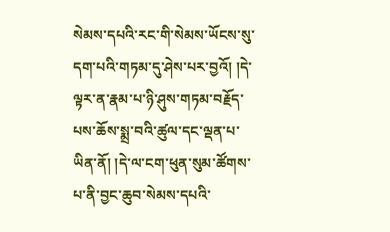སེམས་དཔའི་རང་གི་སེམས་ཡོངས་སུ་
དག་པའི་གཏམ་དུ་ཤེས་པར་བྱའོ། །དེ་ལྟར་ན་རྣམ་པ་ཉི་ཤུས་གཏམ་བརྗོད་པས་ཆོས་སྨྲ་བའི་ཚུལ་དང་ལྡན་པ་ཡིན་ནོ། །དེ་ལ་ངག་ཕུན་སུམ་ཚོགས་པ་ནི་བྱང་ཆུབ་སེམས་དཔའི་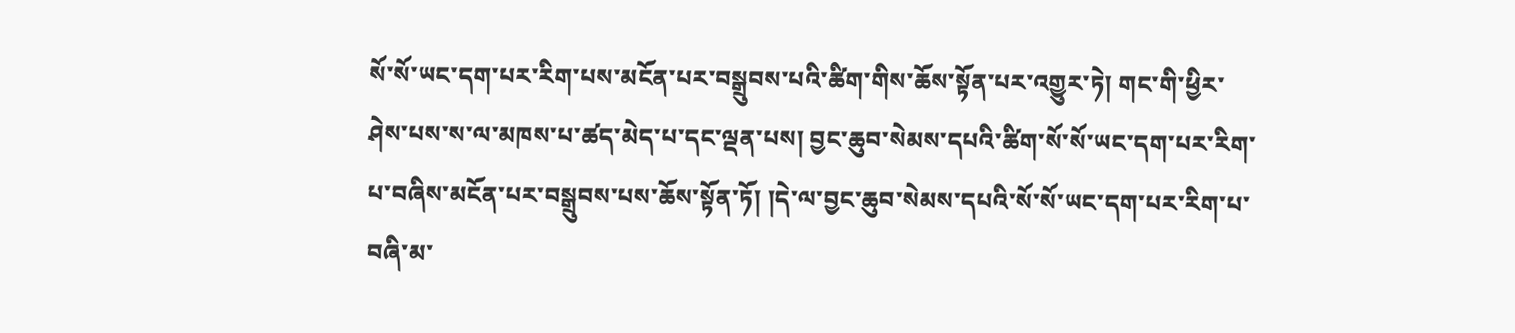སོ་སོ་ཡང་དག་པར་རིག་པས་མངོན་པར་བསྒྲུབས་པའི་ཚིག་གིས་ཆོས་སྟོན་པར་འགྱུར་ཏེ། གང་གི་ཕྱིར་
ཤེས་པས་ས་ལ་མཁས་པ་ཚད་མེད་པ་དང་ལྡན་པས། བྱང་ཆུབ་སེམས་དཔའི་ཚིག་སོ་སོ་ཡང་དག་པར་རིག་པ་བཞིས་མངོན་པར་བསྒྲུབས་པས་ཆོས་སྟོན་ཏོ། །དེ་ལ་བྱང་ཆུབ་སེམས་དཔའི་སོ་སོ་ཡང་དག་པར་རིག་པ་བཞི་མ་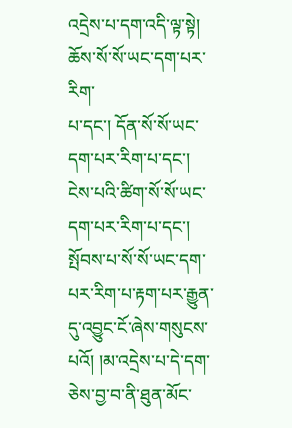འདྲེས་པ་དག་འདི་ལྟ་སྟེ། ཆོས་སོ་སོ་ཡང་དག་པར་རིག་
པ་དང་། དོན་སོ་སོ་ཡང་དག་པར་རིག་པ་དང་། ངེས་པའི་ཚིག་སོ་སོ་ཡང་དག་པར་རིག་པ་དང་། སྤོབས་པ་སོ་སོ་ཡང་དག་པར་རིག་པ་རྟག་པར་རྒྱུན་དུ་འབྱུང་ངོ་ཞེས་གསུངས་པའོ། །མ་འདྲེས་པ་དེ་དག་ཅེས་བྱ་བ་ནི་ཐུན་མོང་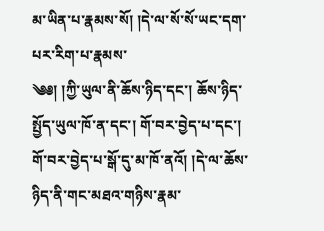མ་ཡིན་པ་རྣམས་སོ། །དེ་ལ་སོ་སོ་ཡང་དག་པར་རིག་པ་རྣམས་
༄༅། །ཀྱི་ཡུལ་ནི་ཆོས་ཉིད་དང་། ཆོས་ཉིད་སྤྱོད་ཡུལ་ཁོ་ན་དང་། གོ་བར་བྱེད་པ་དང་། གོ་བར་བྱེད་པ་སྒོ་དུ་མ་ཁོ་ནའོ། །དེ་ལ་ཆོས་ཉིད་ནི་གང་མཐའ་གཉིས་རྣམ་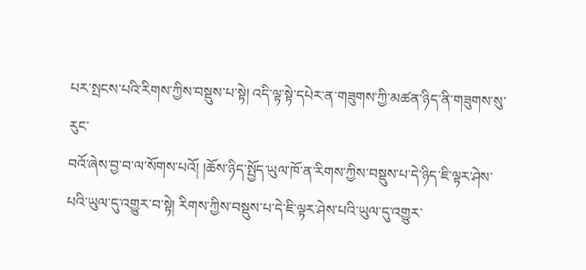པར་སྤངས་པའི་རིགས་ཀྱིས་བསྡུས་པ་སྟེ། འདི་ལྟ་སྟེ་དཔེར་ན་གཟུགས་ཀྱི་མཚན་ཉིད་ནི་གཟུགས་སུ་རུང་
བའོ་ཞེས་བྱ་བ་ལ་སོགས་པའོ། །ཆོས་ཉིད་སྤྱོད་ཡུལ་ཁོ་ན་རིགས་ཀྱིས་བསྡུས་པ་དེ་ཉིད་ཇི་ལྟར་ཤེས་པའི་ཡུལ་དུ་འགྱུར་བ་སྟེ། རིགས་ཀྱིས་བསྡུས་པ་དེ་ཇི་ལྟར་ཤེས་པའི་ཡུལ་དུ་འགྱུར་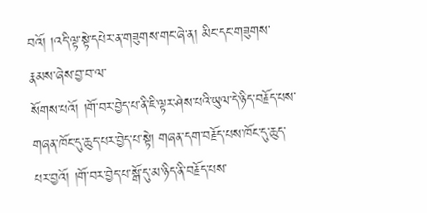བའོ། །འདི་ལྟ་སྟེ་དཔེར་ན་གཟུགས་གང་ཞེ་ན། མིང་དང་གཟུགས་རྣམས་ཞེས་བྱ་བ་ལ་
སོགས་པའོ། །གོ་བར་བྱེད་པ་ནི་ཇི་ལྟར་ཤེས་པའི་ཡུལ་དེ་ཉིད་བརྗོད་པས་གཞན་ཁོང་དུ་ཆུད་པར་བྱེད་པ་སྟེ། གཞན་དག་བརྗོད་པས་ཁོང་དུ་ཆུད་པར་བྱའོ། །གོ་བར་བྱེད་པ་སྒོ་དུ་མ་ཉིད་ནི་བརྗོད་པས་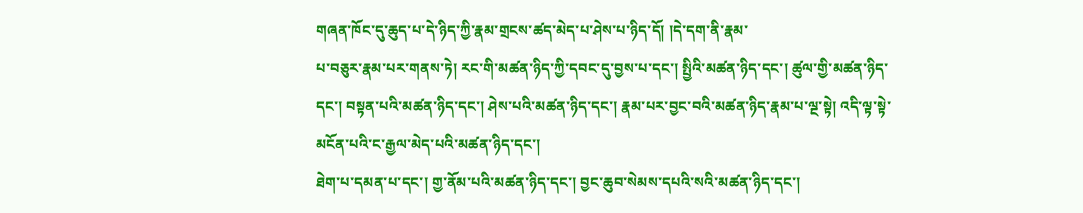གཞན་ཁོང་དུ་ཆུད་པ་དེ་ཉིད་ཀྱི་རྣམ་གྲངས་ཚད་མེད་པ་ཤེས་པ་ཉིད་དོ། །དེ་དག་ནི་རྣམ་
པ་བཅུར་རྣམ་པར་གནས་ཏེ། རང་གི་མཚན་ཉིད་ཀྱི་དབང་དུ་བྱས་པ་དང་། སྤྱིའི་མཚན་ཉིད་དང་། ཚུལ་གྱི་མཚན་ཉིད་དང་། བསྟན་པའི་མཚན་ཉིད་དང་། ཤེས་པའི་མཚན་ཉིད་དང་། རྣམ་པར་བྱང་བའི་མཚན་ཉིད་རྣམ་པ་ལྔ་སྟེ། འདི་ལྟ་སྟེ་མངོན་པའི་ང་རྒྱལ་མེད་པའི་མཚན་ཉིད་དང་།
ཐེག་པ་དམན་པ་དང་། གྱ་ནོམ་པའི་མཚན་ཉིད་དང་། བྱང་ཆུབ་སེམས་དཔའི་སའི་མཚན་ཉིད་དང་།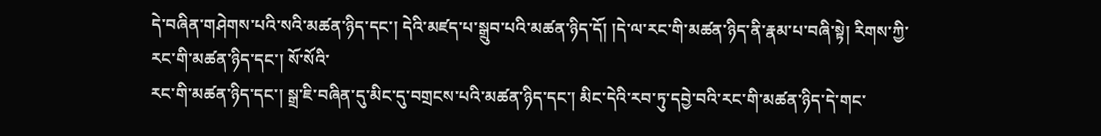དེ་བཞིན་གཤེགས་པའི་སའི་མཚན་ཉིད་དང་། དེའི་མཛད་པ་སྒྲུབ་པའི་མཚན་ཉིད་དོ། །དེ་ལ་རང་གི་མཚན་ཉིད་ནི་རྣམ་པ་བཞི་སྟེ། རིགས་ཀྱི་རང་གི་མཚན་ཉིད་དང་། སོ་སོའི་
རང་གི་མཚན་ཉིད་དང་། སྒྲ་ཇི་བཞིན་དུ་མིང་དུ་བགྲངས་པའི་མཚན་ཉིད་དང་། མིང་དེའི་རབ་ཏུ་དབྱེ་བའི་རང་གི་མཚན་ཉིད་དེ་གང་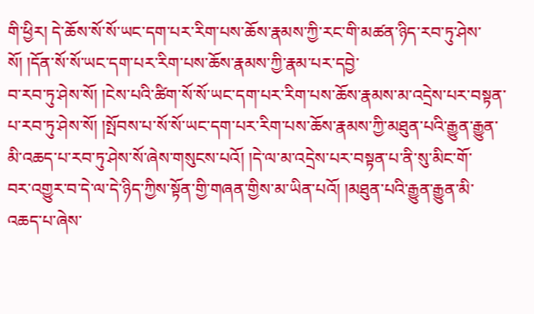གི་ཕྱིར། དེ་ཆོས་སོ་སོ་ཡང་དག་པར་རིག་པས་ཆོས་རྣམས་ཀྱི་རང་གི་མཚན་ཉིད་རབ་ཏུ་ཤེས་སོ། །དོན་སོ་སོ་ཡང་དག་པར་རིག་པས་ཆོས་རྣམས་ཀྱི་རྣམ་པར་དབྱེ་
བ་རབ་ཏུ་ཤེས་སོ། །ངེས་པའི་ཚིག་སོ་སོ་ཡང་དག་པར་རིག་པས་ཆོས་རྣམས་མ་འདྲེས་པར་བསྟན་པ་རབ་ཏུ་ཤེས་སོ། །སྤོབས་པ་སོ་སོ་ཡང་དག་པར་རིག་པས་ཆོས་རྣམས་ཀྱི་མཐུན་པའི་རྒྱུན་རྒྱུན་མི་འཆད་པ་རབ་ཏུ་ཤེས་སོ་ཞེས་གསུངས་པའོ། །དེ་ལ་མ་འདྲེས་པར་བསྟན་པ་ནི་སུ་མིང་གོ་
བར་འགྱུར་བ་དེ་ལ་དེ་ཉིད་ཀྱིས་སྟོན་གྱི་གཞན་གྱིས་མ་ཡིན་པའོ། །མཐུན་པའི་རྒྱུན་རྒྱུན་མི་འཆད་པ་ཞེས་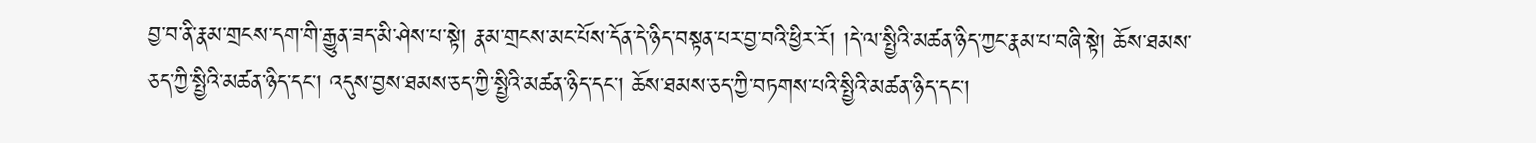བྱ་བ་ནི་རྣམ་གྲངས་དག་གི་རྒྱུན་ཟད་མི་ཤེས་པ་སྟེ། རྣམ་གྲངས་མང་པོས་དོན་དེ་ཉིད་བསྟན་པར་བྱ་བའི་ཕྱིར་རོ། །དེ་ལ་སྤྱིའི་མཚན་ཉིད་ཀྱང་རྣམ་པ་བཞི་སྟེ། ཆོས་ཐམས་
ཅད་ཀྱི་སྤྱིའི་མཚན་ཉིད་དང་། འདུས་བྱས་ཐམས་ཅད་ཀྱི་སྤྱིའི་མཚན་ཉིད་དང་། ཆོས་ཐམས་ཅད་ཀྱི་བཏགས་པའི་སྤྱིའི་མཚན་ཉིད་དང་།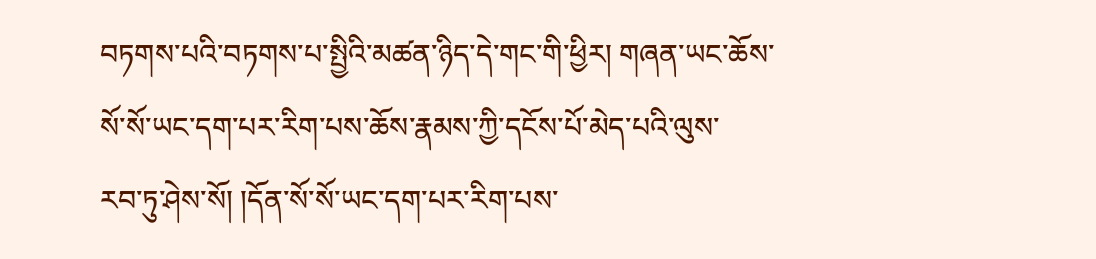བཏགས་པའི་བཏགས་པ་སྤྱིའི་མཚན་ཉིད་དེ་གང་གི་ཕྱིར། གཞན་ཡང་ཆོས་སོ་སོ་ཡང་དག་པར་རིག་པས་ཆོས་རྣམས་ཀྱི་དངོས་པོ་མེད་པའི་ལུས་
རབ་ཏུ་ཤེས་སོ། །དོན་སོ་སོ་ཡང་དག་པར་རིག་པས་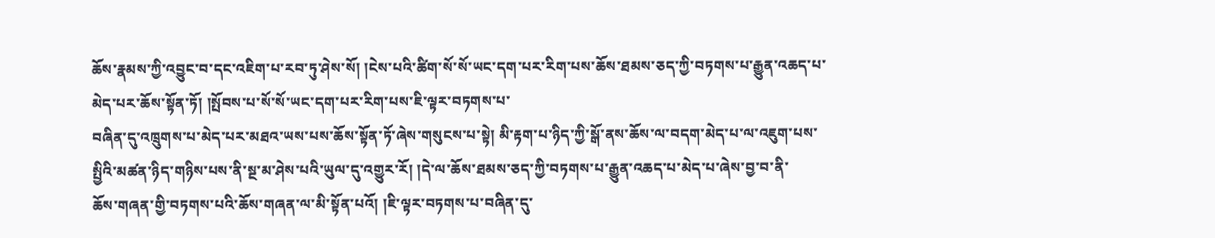ཆོས་རྣམས་ཀྱི་འབྱུང་བ་དང་འཇིག་པ་རབ་ཏུ་ཤེས་སོ། །ངེས་པའི་ཚིག་སོ་སོ་ཡང་དག་པར་རིག་པས་ཆོས་ཐམས་ཅད་ཀྱི་བཏགས་པ་རྒྱུན་འཆད་པ་མེད་པར་ཆོས་སྟོན་ཏོ། །སྤོབས་པ་སོ་སོ་ཡང་དག་པར་རིག་པས་ཇི་ལྟར་བཏགས་པ་
བཞིན་དུ་འཁྲུགས་པ་མེད་པར་མཐའ་ཡས་པས་ཆོས་སྟོན་ཏོ་ཞེས་གསུངས་པ་སྟེ། མི་རྟག་པ་ཉིད་ཀྱི་སྒོ་ནས་ཆོས་ལ་བདག་མེད་པ་ལ་འཇུག་པས་སྤྱིའི་མཚན་ཉིད་གཉིས་པས་ནི་སྔ་མ་ཤེས་པའི་ཡུལ་དུ་འགྱུར་རོ། །དེ་ལ་ཆོས་ཐམས་ཅད་ཀྱི་བཏགས་པ་རྒྱུན་འཆད་པ་མེད་པ་ཞེས་བྱ་བ་ནི་
ཆོས་གཞན་གྱི་བཏགས་པའི་ཆོས་གཞན་ལ་མི་སྟོན་པའོ། །ཇི་ལྟར་བཏགས་པ་བཞིན་དུ་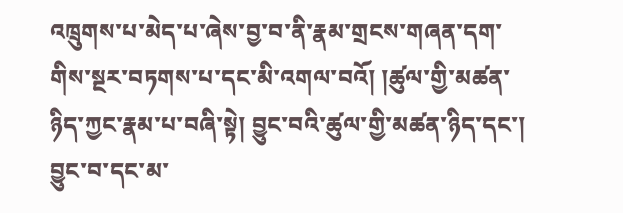འཁྲུགས་པ་མེད་པ་ཞེས་བྱ་བ་ནི་རྣམ་གྲངས་གཞན་དག་གིས་སྔར་བཏགས་པ་དང་མི་འགལ་བའོ། །ཚུལ་གྱི་མཚན་ཉིད་ཀྱང་རྣམ་པ་བཞི་སྟེ། བྱུང་བའི་ཚུལ་གྱི་མཚན་ཉིད་དང་། བྱུང་བ་དང་མ་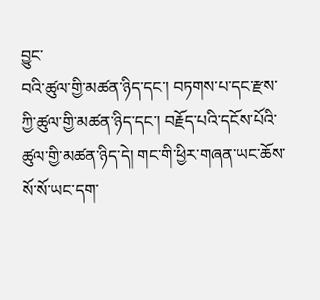བྱུང་
བའི་ཚུལ་གྱི་མཚན་ཉིད་དང་། བཏགས་པ་དང་རྫས་ཀྱི་ཚུལ་གྱི་མཚན་ཉིད་དང་། བརྗོད་པའི་དངོས་པོའི་ཚུལ་གྱི་མཚན་ཉིད་དེ། གང་གི་ཕྱིར་གཞན་ཡང་ཆོས་སོ་སོ་ཡང་དག་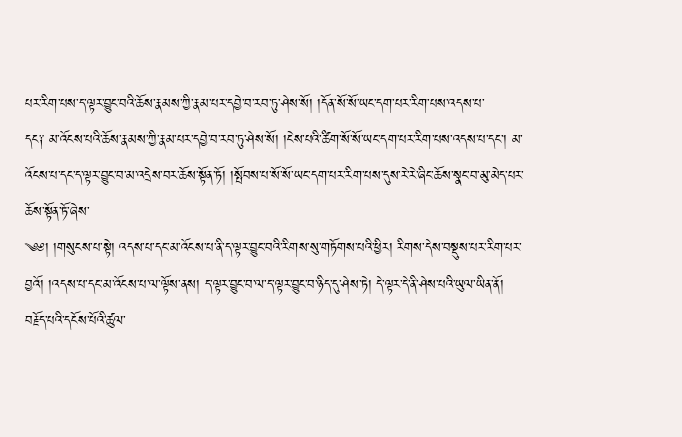པར་རིག་པས་ད་ལྟར་བྱུང་བའི་ཆོས་རྣམས་ཀྱི་རྣམ་པར་དབྱེ་བ་རབ་ཏུ་ཤེས་སོ། །དོན་སོ་སོ་ཡང་དག་པར་རིག་པས་འདས་པ་
དང༑ མ་འོངས་པའི་ཆོས་རྣམས་ཀྱི་རྣམ་པར་དབྱེ་བ་རབ་ཏུ་ཤེས་སོ། །ངེས་པའི་ཚིག་སོ་སོ་ཡང་དག་པར་རིག་པས་འདས་པ་དང་། མ་འོངས་པ་དང་ད་ལྟར་བྱུང་བ་མ་འདྲེས་བར་ཆོས་སྟོན་ཏོ། །སྤོབས་པ་སོ་སོ་ཡང་དག་པར་རིག་པས་དུས་རེ་རེ་ཞིང་ཆོས་སྣང་བ་མུ་མེད་པར་ཆོས་སྟོན་ཏོ་ཞེས་
༄༅། །གསུངས་པ་སྟེ། འདས་པ་དང་མ་འོངས་པ་ནི་ད་ལྟར་བྱུང་བའི་རིགས་སུ་གཏོགས་པའི་ཕྱིར། རིགས་དེས་བསྡུས་པར་རིག་པར་བྱའོ། །འདས་པ་དང་མ་འོངས་པ་ལ་ལྟོས་ནས། ད་ལྟར་བྱུང་བ་ལ་ད་ལྟར་བྱུང་བ་ཉིད་དུ་ཤེས་ཏེ། དེ་ལྟར་དེ་ནི་ཤེས་པའི་ཡུལ་ཡིན་ནོ།
བརྗོད་པའི་དངོས་པོའི་ཚུལ་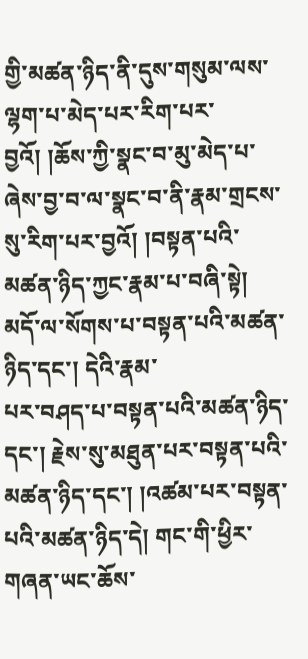གྱི་མཚན་ཉིད་ནི་དུས་གསུམ་ལས་ལྷག་པ་མེད་པར་རིག་པར་བྱའོ། །ཆོས་ཀྱི་སྣང་བ་མུ་མེད་པ་ཞེས་བྱ་བ་ལ་སྣང་བ་ནི་རྣམ་གྲངས་སུ་རིག་པར་བྱའོ། །བསྟན་པའི་མཚན་ཉིད་ཀྱང་རྣམ་པ་བཞི་སྟེ། མདོ་ལ་སོགས་པ་བསྟན་པའི་མཚན་ཉིད་དང་། དེའི་རྣམ་
པར་བཤད་པ་བསྟན་པའི་མཚན་ཉིད་དང་། རྗེས་སུ་མཐུན་པར་བསྟན་པའི་མཚན་ཉིད་དང་། །འཚམ་པར་བསྟན་པའི་མཚན་ཉིད་དེ། གང་གི་ཕྱིར་གཞན་ཡང་ཆོས་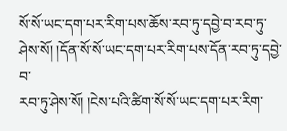སོ་སོ་ཡང་དག་པར་རིག་པས་ཆོས་རབ་ཏུ་དབྱེ་བ་རབ་ཏུ་ཤེས་སོ། །དོན་སོ་སོ་ཡང་དག་པར་རིག་པས་དོན་རབ་ཏུ་དབྱེ་བ་
རབ་ཏུ་ཤེས་སོ། །ངེས་པའི་ཚིག་སོ་སོ་ཡང་དག་པར་རིག་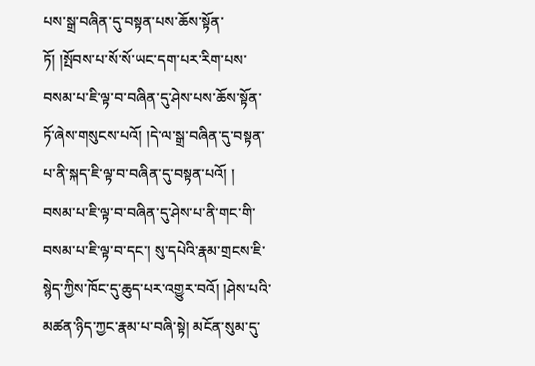པས་སྒྲ་བཞིན་དུ་བསྟན་པས་ཆོས་སྟོན་ཏོ། །སྤོབས་པ་སོ་སོ་ཡང་དག་པར་རིག་པས་བསམ་པ་ཇི་ལྟ་བ་བཞིན་དུ་ཤེས་པས་ཆོས་སྟོན་ཏོ་ཞེས་གསུངས་པའོ། །དེ་ལ་སྒྲ་བཞིན་དུ་བསྟན་པ་ནི་སྐད་ཇི་ལྟ་བ་བཞིན་དུ་བསྟན་པའོ། །
བསམ་པ་ཇི་ལྟ་བ་བཞིན་དུ་ཤེས་པ་ནི་གང་གི་བསམ་པ་ཇི་ལྟ་བ་དང་། སུ་དཔེའི་རྣམ་གྲངས་ཇི་སྙེད་ཀྱིས་ཁོང་དུ་ཆུད་པར་འགྱུར་བའོ། །ཤེས་པའི་མཚན་ཉིད་ཀྱང་རྣམ་པ་བཞི་སྟེ། མངོན་སུམ་དུ་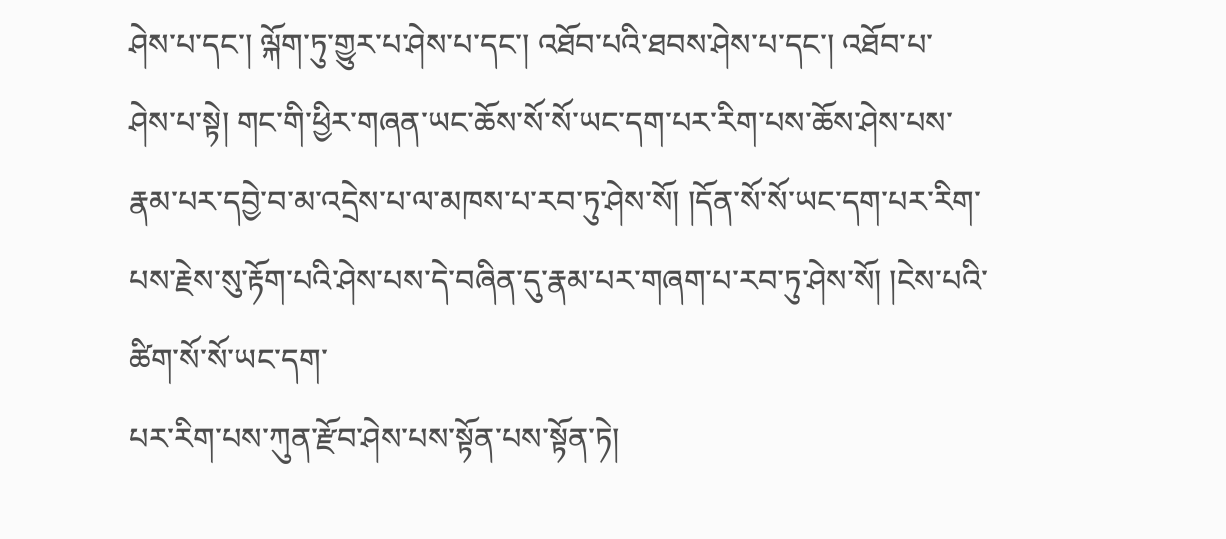ཤེས་པ་དང་། ལྐོག་ཏུ་གྱུར་པ་ཤེས་པ་དང་། འཐོབ་པའི་ཐབས་ཤེས་པ་དང་། འཐོབ་པ་
ཤེས་པ་སྟེ། གང་གི་ཕྱིར་གཞན་ཡང་ཆོས་སོ་སོ་ཡང་དག་པར་རིག་པས་ཆོས་ཤེས་པས་རྣམ་པར་དབྱེ་བ་མ་འདྲེས་པ་ལ་མཁས་པ་རབ་ཏུ་ཤེས་སོ། །དོན་སོ་སོ་ཡང་དག་པར་རིག་པས་རྗེས་སུ་རྟོག་པའི་ཤེས་པས་དེ་བཞིན་དུ་རྣམ་པར་གཞག་པ་རབ་ཏུ་ཤེས་སོ། །ངེས་པའི་ཚིག་སོ་སོ་ཡང་དག་
པར་རིག་པས་ཀུན་རྫོབ་ཤེས་པས་སྟོན་པས་སྟོན་ཏེ།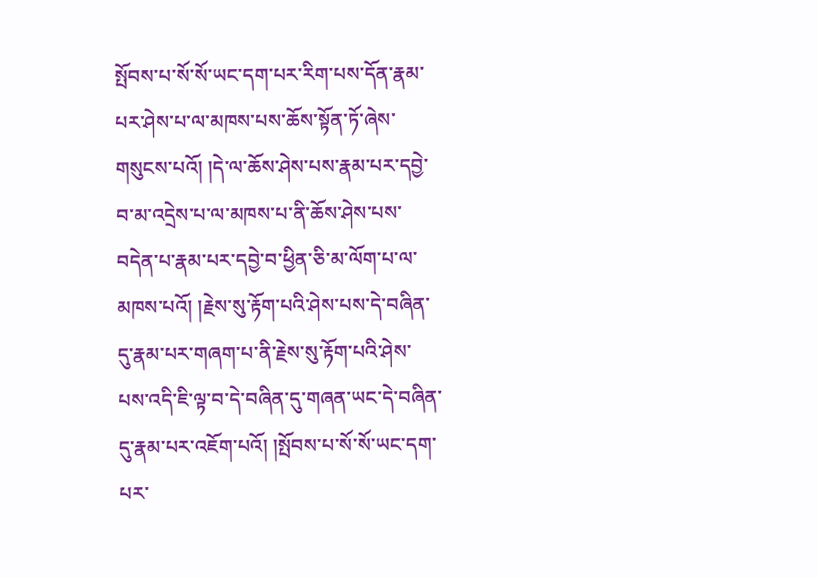སྤོབས་པ་སོ་སོ་ཡང་དག་པར་རིག་པས་དོན་རྣམ་པར་ཤེས་པ་ལ་མཁས་པས་ཆོས་སྟོན་ཏོ་ཞེས་གསུངས་པའོ། །དེ་ལ་ཆོས་ཤེས་པས་རྣམ་པར་དབྱེ་བ་མ་འདྲེས་པ་ལ་མཁས་པ་ནི་ཆོས་ཤེས་པས་བདེན་པ་རྣམ་པར་དབྱེ་བ་ཕྱིན་ཅི་མ་ལོག་པ་ལ་
མཁས་པའོ། །རྗེས་སུ་རྟོག་པའི་ཤེས་པས་དེ་བཞིན་དུ་རྣམ་པར་གཞག་པ་ནི་རྗེས་སུ་རྟོག་པའི་ཤེས་པས་འདི་ཇི་ལྟ་བ་དེ་བཞིན་དུ་གཞན་ཡང་དེ་བཞིན་དུ་རྣམ་པར་འཇོག་པའོ། །སྤོབས་པ་སོ་སོ་ཡང་དག་པར་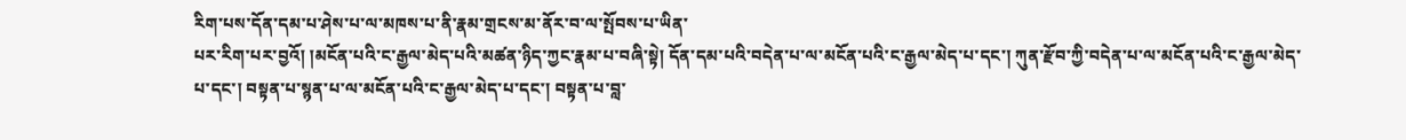རིག་པས་དོན་དམ་པ་ཤེས་པ་ལ་མཁས་པ་ནི་རྣམ་གྲངས་མ་ནོར་བ་ལ་སྤོབས་པ་ཡིན་
པར་རིག་པར་བྱའོ། །མངོན་པའི་ང་རྒྱལ་མེད་པའི་མཚན་ཉིད་ཀྱང་རྣམ་པ་བཞི་སྟེ། དོན་དམ་པའི་བདེན་པ་ལ་མངོན་པའི་ང་རྒྱལ་མེད་པ་དང་། ཀུན་རྫོབ་ཀྱི་བདེན་པ་ལ་མངོན་པའི་ང་རྒྱལ་མེད་པ་དང་། བསྟན་པ་སྙན་པ་ལ་མངོན་པའི་ང་རྒྱལ་མེད་པ་དང་། བསྟན་པ་བླ་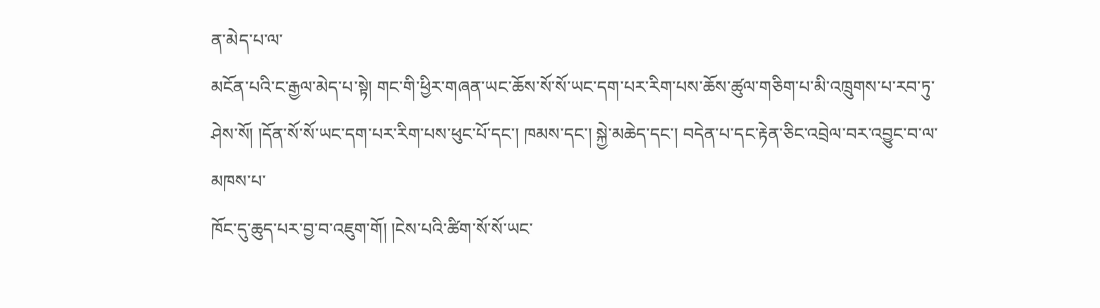ན་མེད་པ་ལ་
མངོན་པའི་ང་རྒྱལ་མེད་པ་སྟེ། གང་གི་ཕྱིར་གཞན་ཡང་ཆོས་སོ་སོ་ཡང་དག་པར་རིག་པས་ཆོས་ཚུལ་གཅིག་པ་མི་འཁྲུགས་པ་རབ་ཏུ་ཤེས་སོ། །དོན་སོ་སོ་ཡང་དག་པར་རིག་པས་ཕུང་པོ་དང་། ཁམས་དང་། སྐྱེ་མཆེད་དང་། བདེན་པ་དང་རྟེན་ཅིང་འབྲེལ་བར་འབྱུང་བ་ལ་མཁས་པ་
ཁོང་དུ་ཆུད་པར་བྱ་བ་འཇུག་གོ། །ངེས་པའི་ཚིག་སོ་སོ་ཡང་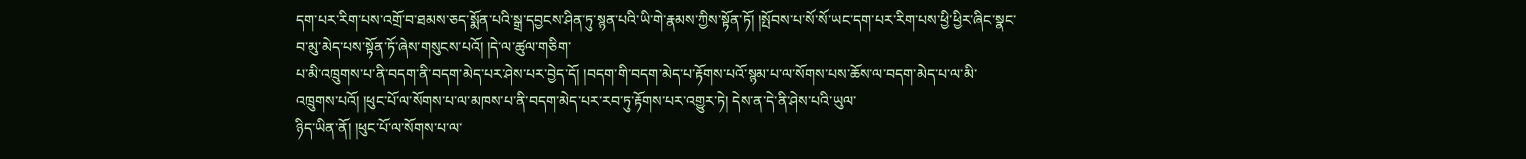དག་པར་རིག་པས་འགྲོ་བ་ཐམས་ཅད་སྨོན་པའི་སྒྲ་དབྱངས་ཤིན་ཏུ་སྙན་པའི་ཡི་གེ་རྣམས་ཀྱིས་སྟོན་ཏོ། །སྤོབས་པ་སོ་སོ་ཡང་དག་པར་རིག་པས་ཕྱི་ཕྱིར་ཞིང་སྣང་བ་མུ་མེད་པས་སྟོན་ཏོ་ཞེས་གསུངས་པའོ། །དེ་ལ་ཚུལ་གཅིག་
པ་མི་འཁྲུགས་པ་ནི་བདག་ནི་བདག་མེད་པར་ཤེས་པར་བྱེད་དོ། །བདག་གི་བདག་མེད་པ་རྟོགས་པའོ་སྙམ་པ་ལ་སོགས་པས་ཆོས་ལ་བདག་མེད་པ་ལ་མི་འཁྲུགས་པའོ། །ཕུང་པོ་ལ་སོགས་པ་ལ་མཁས་པ་ནི་བདག་མེད་པར་རབ་ཏུ་རྟོགས་པར་འགྱུར་ཏེ། དེས་ན་དེ་ནི་ཤེས་པའི་ཡུལ་
ཉིད་ཡིན་ནོ། །ཕུང་པོ་ལ་སོགས་པ་ལ་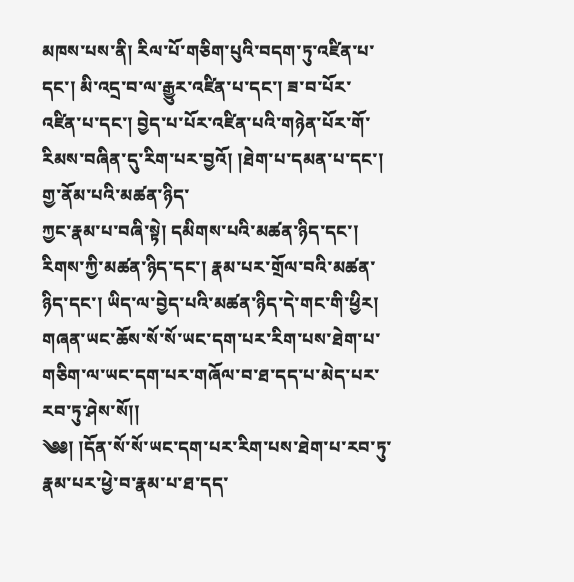མཁས་པས་ནི། རིལ་པོ་གཅིག་པུའི་བདག་ཏུ་འཛིན་པ་དང་། མི་འདྲ་བ་ལ་རྒྱུར་འཛིན་པ་དང་། ཟ་བ་པོར་འཛིན་པ་དང་། བྱེད་པ་པོར་འཛིན་པའི་གཉེན་པོར་གོ་རིམས་བཞིན་དུ་རིག་པར་བྱའོ། །ཐེག་པ་དམན་པ་དང་། གྱ་ནོམ་པའི་མཚན་ཉིད་
ཀྱང་རྣམ་པ་བཞི་སྟེ། དམིགས་པའི་མཚན་ཉིད་དང་། རིགས་ཀྱི་མཚན་ཉིད་དང་། རྣམ་པར་གྲོལ་བའི་མཚན་ཉིད་དང་། ཡིད་ལ་བྱེད་པའི་མཚན་ཉིད་དེ་གང་གི་ཕྱིར། གཞན་ཡང་ཆོས་སོ་སོ་ཡང་དག་པར་རིག་པས་ཐེག་པ་གཅིག་ལ་ཡང་དག་པར་གཞོལ་བ་ཐ་དད་པ་མེད་པར་རབ་ཏུ་ཤེས་སོ།།
༄༅། །དོན་སོ་སོ་ཡང་དག་པར་རིག་པས་ཐེག་པ་རབ་ཏུ་རྣམ་པར་ཕྱེ་བ་རྣམ་པ་ཐ་དད་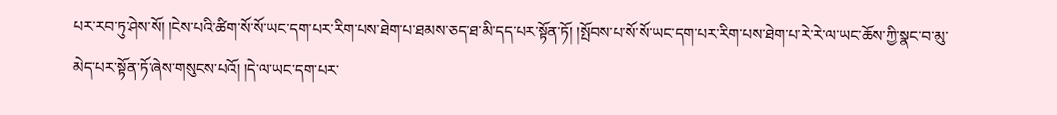པར་རབ་ཏུ་ཤེས་སོ། །ངེས་པའི་ཚིག་སོ་སོ་ཡང་དག་པར་རིག་པས་ཐེག་པ་ཐམས་ཅད་ཐ་མི་དད་པར་སྟོན་ཏོ། །སྤོབས་པ་སོ་སོ་ཡང་དག་པར་རིག་པས་ཐེག་པ་རེ་རེ་ལ་ཡང་ཆོས་ཀྱི་སྣང་བ་མུ་
མེད་པར་སྟོན་ཏོ་ཞེས་གསུངས་པའོ། །དེ་ལ་ཡང་དག་པར་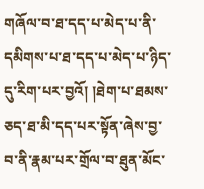གཞོལ་བ་ཐ་དད་པ་མེད་པ་ནི་དམིགས་པ་ཐ་དད་པ་མེད་པ་ཉིད་དུ་རིག་པར་བྱའོ། །ཐེག་པ་ཐམས་ཅད་ཐ་མི་དད་པར་སྟོན་ཞེས་བྱ་བ་ནི་རྣམ་པར་གྲོལ་བ་ཐུན་མོང་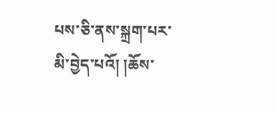པས་ཅི་ནས་སྐྲག་པར་མི་བྱེད་པའོ། །ཆོས་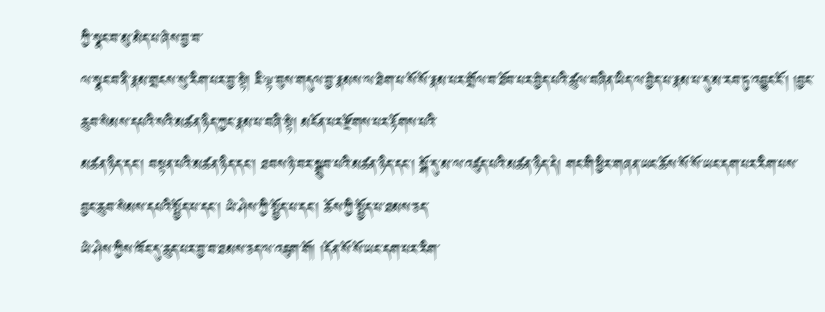ཀྱི་སྣང་བ་མུ་མེད་པ་ཞེས་བྱ་བ་
ལ་སྣང་བ་ནི་རྣམ་གྲངས་སུ་རིག་པར་བྱ་སྟེ། ཇི་ལྟ་བུས་གདུལ་བྱ་རྣམས་ལ་ཐེག་པ་སོ་སོ་རྣམ་པར་གྲོལ་བ་ཐོབ་པར་བྱེད་པའི་ཚུལ་བཞིན་ཡིད་ལ་བྱེད་པ་རྣམ་པ་དུ་མ་རབ་ཏུ་འབྱུང་ངོ་། །བྱང་ཆུབ་སེམས་དཔའི་སའི་མཚན་ཉིད་ཀྱང་རྣམ་པ་བཞི་སྟེ། མངོན་པར་རྫོགས་པར་རྟོགས་པའི་
མཚན་ཉིད་དང་། བསྟན་པའི་མཚན་ཉིད་དང་། ཐབས་ཉེ་བར་སྒྲུབ་པའི་མཚན་ཉིད་དང་། སྒོ་དུ་མ་ལ་འཛུད་པའི་མཚན་ཉིད་དེ། གང་གི་ཕྱིར་གཞན་ཡང་ཆོས་སོ་སོ་ཡང་དག་པར་རིག་པས་བྱང་ཆུབ་སེམས་དཔའི་སྤྱོད་པ་དང་། ཡེ་ཤེས་ཀྱི་སྤྱོད་པ་དང་། ཆོས་ཀྱི་སྤྱོད་པ་ཐམས་ཅད་
ཡེ་ཤེས་ཀྱིས་ཁོང་དུ་ཆུད་པར་བྱ་བ་ཐམས་ཅད་ལ་འཇུག་གོ། །དོན་སོ་སོ་ཡང་དག་པར་རིག་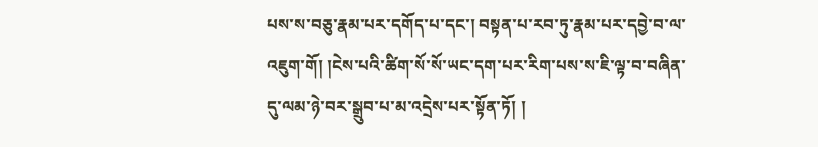པས་ས་བཅུ་རྣམ་པར་དགོད་པ་དང་། བསྟན་པ་རབ་ཏུ་རྣམ་པར་དབྱེ་བ་ལ་འཇུག་གོ། །ངེས་པའི་ཚིག་སོ་སོ་ཡང་དག་པར་རིག་པས་ས་ཇི་ལྟ་བ་བཞིན་དུ་ལམ་ཉེ་བར་སྒྲུབ་པ་མ་འདྲེས་པར་སྟོན་ཏོ། །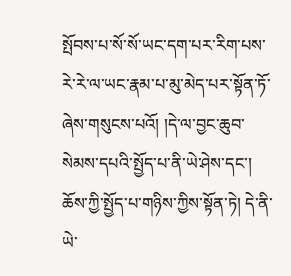སྤོབས་པ་སོ་སོ་ཡང་དག་པར་རིག་པས་རེ་རེ་ལ་ཡང་རྣམ་པ་མུ་མེད་པར་སྟོན་ཏོ་ཞེས་གསུངས་པའོ། །དེ་ལ་བྱང་ཆུབ་སེམས་དཔའི་སྤྱོད་པ་ནི་ཡེ་ཤེས་དང་། ཆོས་ཀྱི་སྤྱོད་པ་གཉིས་ཀྱིས་སྟོན་ཏེ། དེ་ནི་ཡེ་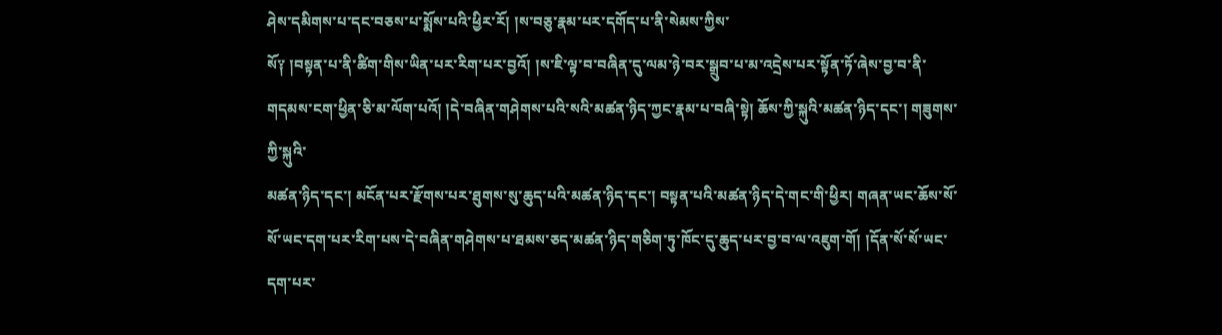ཤེས་དམིགས་པ་དང་བཅས་པ་སྨོས་པའི་ཕྱིར་རོ། །ས་བཅུ་རྣམ་པར་དགོད་པ་ནི་སེམས་ཀྱིས་
སོ༑ །བསྟན་པ་ནི་ཚིག་གིས་ཡིན་པར་རིག་པར་བྱའོ། །ས་ཇི་ལྟ་བ་བཞིན་དུ་ལམ་ཉེ་བར་སྒྲུབ་པ་མ་འདྲེས་པར་སྟོན་ཏོ་ཞེས་བྱ་བ་ནི་གདམས་ངག་ཕྱིན་ཅི་མ་ལོག་པའོ། །དེ་བཞིན་གཤེགས་པའི་སའི་མཚན་ཉིད་ཀྱང་རྣམ་པ་བཞི་སྟེ། ཆོས་ཀྱི་སྐུའི་མཚན་ཉིད་དང་། གཟུགས་ཀྱི་སྐུའི་
མཚན་ཉིད་དང་། མངོན་པར་རྫོགས་པར་ཐུགས་སུ་ཆུད་པའི་མཚན་ཉིད་དང་། བསྟན་པའི་མཚན་ཉིད་དེ་གང་གི་ཕྱིར། གཞན་ཡང་ཆོས་སོ་སོ་ཡང་དག་པར་རིག་པས་དེ་བཞིན་གཤེགས་པ་ཐམས་ཅད་མཚན་ཉིད་གཅིག་ཏུ་ཁོང་དུ་ཆུད་པར་བྱ་བ་ལ་འཇུག་གོ། །དོན་སོ་སོ་ཡང་དག་པར་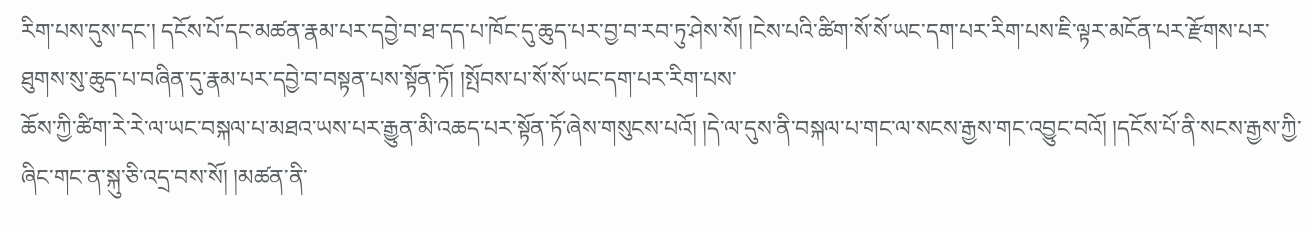རིག་པས་དུས་དང་། དངོས་པོ་དང་མཚན་རྣམ་པར་དབྱེ་བ་ཐ་དད་པ་ཁོང་དུ་ཆུད་པར་བྱ་བ་རབ་ཏུ་ཤེས་སོ། །ངེས་པའི་ཚིག་སོ་སོ་ཡང་དག་པར་རིག་པས་ཇི་ལྟར་མངོན་པར་རྫོགས་པར་ཐུགས་སུ་ཆུད་པ་བཞིན་དུ་རྣམ་པར་དབྱེ་བ་བསྟན་པས་སྟོན་ཏོ། །སྤོབས་པ་སོ་སོ་ཡང་དག་པར་རིག་པས་
ཆོས་ཀྱི་ཚིག་རེ་རེ་ལ་ཡང་བསྐལ་པ་མཐའ་ཡས་པར་རྒྱུན་མི་འཆད་པར་སྟོན་ཏོ་ཞེས་གསུངས་པའོ། །དེ་ལ་དུས་ནི་བསྐལ་པ་གང་ལ་སངས་རྒྱས་གང་འབྱུང་བའོ། །དངོས་པོ་ནི་སངས་རྒྱས་ཀྱི་ཞིང་གང་ན་སྐུ་ཅི་འདྲ་བས་སོ། །མཚན་ནི་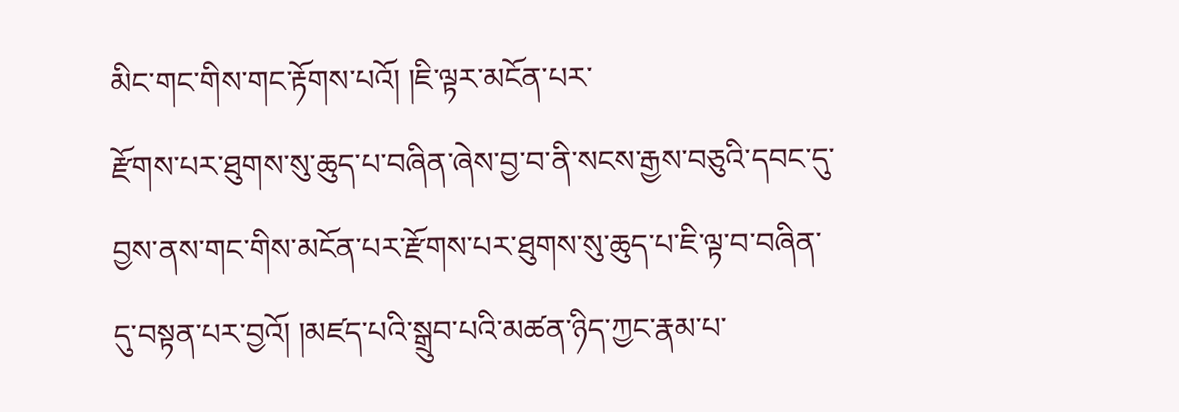མིང་གང་གིས་གང་རྟོགས་པའོ། །ཇི་ལྟར་མངོན་པར་
རྫོགས་པར་ཐུགས་སུ་ཆུད་པ་བཞིན་ཞེས་བྱ་བ་ནི་སངས་རྒྱས་བཅུའི་དབང་དུ་བྱས་ནས་གང་གིས་མངོན་པར་རྫོགས་པར་ཐུགས་སུ་ཆུད་པ་ཇི་ལྟ་བ་བཞིན་དུ་བསྟན་པར་བྱའོ། །མཛད་པའི་སྒྲུབ་པའི་མཚན་ཉིད་ཀྱང་རྣམ་པ་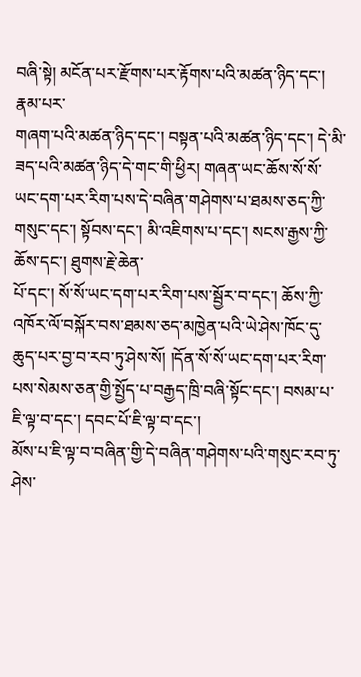བཞི་སྟེ། མངོན་པར་རྫོགས་པར་རྟོགས་པའི་མཚན་ཉིད་དང་། རྣམ་པར་
གཞག་པའི་མཚན་ཉིད་དང་། བསྟན་པའི་མཚན་ཉིད་དང་། དེ་མི་ཟད་པའི་མཚན་ཉིད་དེ་གང་གི་ཕྱིར། གཞན་ཡང་ཆོས་སོ་སོ་ཡང་དག་པར་རིག་པས་དེ་བཞིན་གཤེགས་པ་ཐམས་ཅད་ཀྱི་གསུང་དང་། སྟོབས་དང་། མི་འཇིགས་པ་དང་། སངས་རྒྱས་ཀྱི་ཆོས་དང་། ཐུགས་རྗེ་ཆེན་
པོ་དང་། སོ་སོ་ཡང་དག་པར་རིག་པས་སྦྱོར་བ་དང་། ཆོས་ཀྱི་འཁོར་ལོ་བསྐོར་བས་ཐམས་ཅད་མཁྱེན་པའི་ཡེ་ཤེས་ཁོང་དུ་ཆུད་པར་བྱ་བ་རབ་ཏུ་ཤེས་སོ། །དོན་སོ་སོ་ཡང་དག་པར་རིག་པས་སེམས་ཅན་གྱི་སྤྱོད་པ་བརྒྱད་ཁྲི་བཞི་སྟོང་དང་། བསམ་པ་ཇི་ལྟ་བ་དང་། དབང་པོ་ཇི་ལྟ་བ་དང་།
མོས་པ་ཇི་ལྟ་བ་བཞིན་གྱི་དེ་བཞིན་གཤེགས་པའི་གསུང་རབ་ཏུ་ཤེས་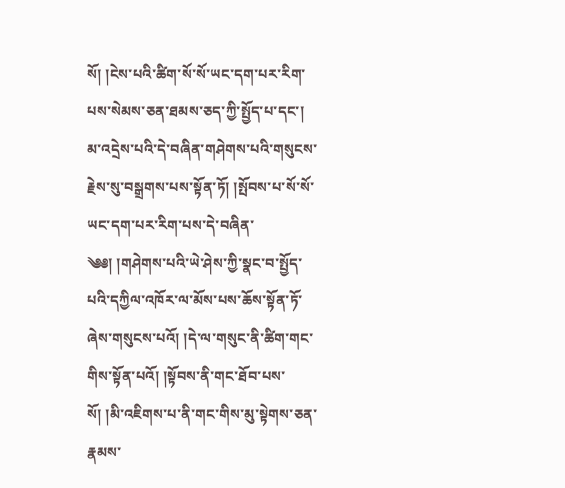སོ། །ངེས་པའི་ཚིག་སོ་སོ་ཡང་དག་པར་རིག་པས་སེམས་ཅན་ཐམས་ཅད་ཀྱི་སྤྱོད་པ་དང་། མ་འདྲེས་པའི་དེ་བཞིན་གཤེགས་པའི་གསུངས་རྗེས་སུ་བསྒྲགས་པས་སྟོན་ཏོ། །སྤོབས་པ་སོ་སོ་ཡང་དག་པར་རིག་པས་དེ་བཞིན་
༄༅། །གཤེགས་པའི་ཡེ་ཤེས་ཀྱི་སྣང་བ་སྤྱོད་པའི་དཀྱིལ་འཁོར་ལ་མོས་པས་ཆོས་སྟོན་ཏོ་ཞེས་གསུངས་པའོ། །དེ་ལ་གསུང་ནི་ཚིག་གང་གིས་སྟོན་པའོ། །སྟོབས་ནི་གང་ཐོབ་པས་སོ། །མི་འཇིགས་པ་ནི་གང་གིས་མུ་སྟེགས་ཅན་རྣམས་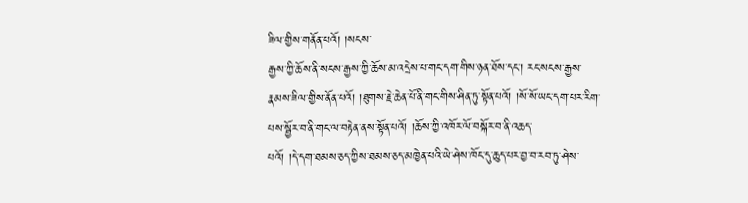ཟིལ་གྱིས་གནོན་པའོ། །སངས་
རྒྱས་ཀྱི་ཆོས་ནི་སངས་རྒྱས་ཀྱི་ཆོས་མ་འདྲེས་པ་གང་དག་གིས་ཉན་ཐོས་དང་། རང་སངས་རྒྱས་རྣམས་ཟིལ་གྱིས་ནོན་པའོ། །ཐུགས་རྗེ་ཆེན་པོ་ནི་གང་གིས་ཤིན་ཏུ་སྟོན་པའོ། །སོ་སོ་ཡང་དག་པར་རིག་པས་སྦྱོར་བ་ནི་གང་ལ་བརྟེན་ནས་སྟོན་པའོ། །ཆོས་ཀྱི་འཁོར་ལོ་བསྐོར་བ་ནི་འཆད་
པའོ། །དེ་དག་ཐམས་ཅད་ཀྱིས་ཐམས་ཅད་མཁྱེན་པའི་ཡེ་ཤེས་ཁོང་དུ་ཆུད་པར་བྱ་བ་རབ་ཏུ་ཤེས་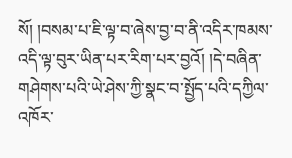སོ། །བསམ་པ་ཇི་ལྟ་བ་ཞེས་བྱ་བ་ནི་འདིར་ཁམས་འདི་ལྟ་བུར་ཡིན་པར་རིག་པར་བྱའོ། །དེ་བཞིན་གཤེགས་པའི་ཡེ་ཤེས་ཀྱི་སྣང་བ་སྤྱོད་པའི་དཀྱིལ་འཁོར་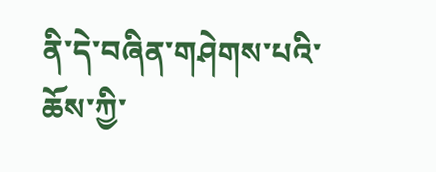ནི་དེ་བཞིན་གཤེགས་པའི་
ཆོས་ཀྱི་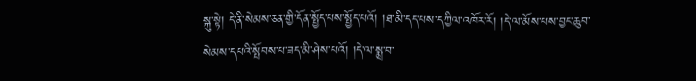སྐུ་སྟེ། དེ་ནི་སེམས་ཅན་གྱི་དོན་སྤྱོད་པས་སྤྱོད་པའོ། །ཐ་མི་དད་པས་དཀྱིལ་འཁོར་རོ། །དེ་ལ་མོས་པས་བྱང་ཆུབ་སེམས་དཔའི་སྤོབས་པ་ཟད་མི་ཤེས་པའོ། །དེ་ལ་སྨྲ་བ་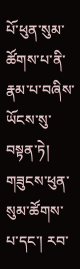པོ་ཕུན་སུམ་ཚོགས་པ་ནི་རྣམ་པ་བཞིས་ཡོངས་སུ་བསྟན་ཏེ། གཟུངས་ཕུན་སུམ་ཚོགས་པ་དང་། རབ་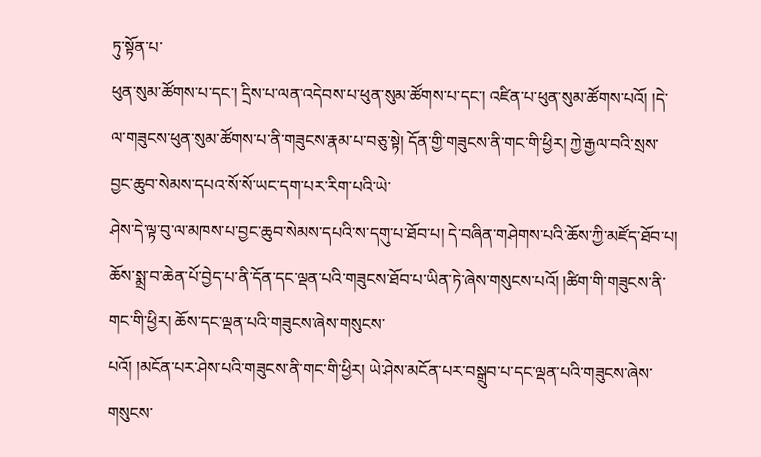ཏུ་སྟོན་པ་
ཕུན་སུམ་ཚོགས་པ་དང་། དྲིས་པ་ལན་འདེབས་པ་ཕུན་སུམ་ཚོགས་པ་དང་། འཛིན་པ་ཕུན་སུམ་ཚོགས་པའོ། །དེ་ལ་གཟུངས་ཕུན་སུམ་ཚོགས་པ་ནི་གཟུངས་རྣམ་པ་བཅུ་སྟེ། དོན་གྱི་གཟུངས་ནི་གང་གི་ཕྱིར། ཀྱེ་རྒྱལ་བའི་སྲས་བྱང་ཆུབ་སེམས་དཔའ་སོ་སོ་ཡང་དག་པར་རིག་པའི་ཡེ་
ཤེས་དེ་ལྟ་བུ་ལ་མཁས་པ་བྱང་ཆུབ་སེམས་དཔའི་ས་དགུ་པ་ཐོབ་པ། དེ་བཞིན་གཤེགས་པའི་ཆོས་ཀྱི་མཛོད་ཐོབ་པ། ཆོས་སྨྲ་བ་ཆེན་པོ་བྱེད་པ་ནི་དོན་དང་ལྡན་པའི་གཟུངས་ཐོབ་པ་ཡིན་ཏེ་ཞེས་གསུངས་པའོ། །ཚིག་གི་གཟུངས་ནི་གང་གི་ཕྱིར། ཆོས་དང་ལྡན་པའི་གཟུངས་ཞེས་གསུངས་
པའོ། །མངོན་པར་ཤེས་པའི་གཟུངས་ནི་གང་གི་ཕྱིར། ཡེ་ཤེས་མངོན་པར་བསྒྲུབ་པ་དང་ལྡན་པའི་གཟུངས་ཞེས་གསུངས་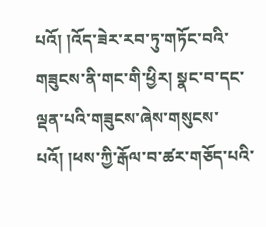པའོ། །འོད་ཟེར་རབ་ཏུ་གཏོང་བའི་གཟུངས་ནི་གང་གི་ཕྱིར། སྣང་བ་དང་ལྡན་པའི་གཟུངས་ཞེས་གསུངས་པའོ། །ཕས་ཀྱི་རྒོལ་བ་ཚར་གཅོད་པའི་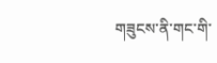གཟུངས་ནི་གང་གི་